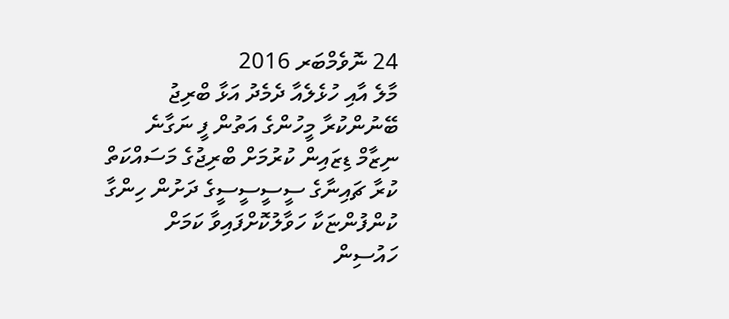24 ނޮވެމްބަރ 2016
މާލެ އާއި ހުޅެލެއާ ދެމެދު އަޅާ ބްރިޖު ބޭނުންކުރާ މީހުންގެ އަތުން ފީ ނަގާނެ ނިޒާމް ޑިޒައިން ކުރުމަށް ބްރިޖުގެ މަސައްކަތް ކުރާ ޗައިނާގެ ސީސީސީސީގެ ދަށުން ހިންގާ ކުންފުންޏަކާ ހަވާލުކޮށްފައިވާ ކަމަށް ހައުސިން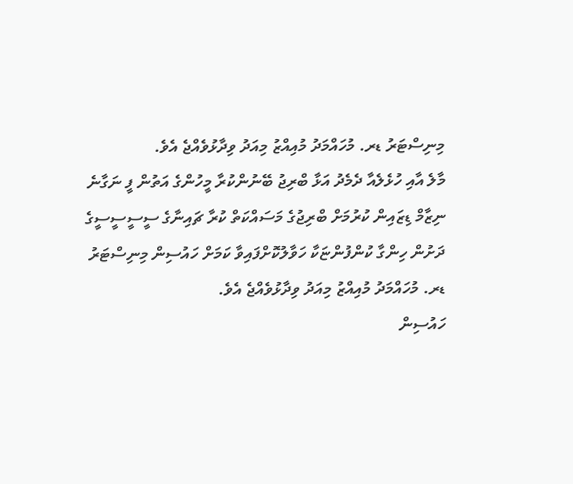މިނިސްޓަރު ޑރ. މުހައްމަދު މުއިއްޒު މިއަދު ވިދާޅުވެއްޖެ އެވެ.
މާލެ އާއި ހުޅެލެއާ ދެމެދު އަޅާ ބްރިޖު ބޭނުންކުރާ މީހުންގެ އަތުން ފީ ނަގާނެ ނިޒާމް ޑިޒައިން ކުރުމަށް ބްރިޖުގެ މަސައްކަތް ކުރާ ޗައިނާގެ ސީސީސީސީގެ ދަށުން ހިންގާ ކުންފުންޏަކާ ހަވާލުކޮށްފައިވާ ކަމަށް ހައުސިން މިނިސްޓަރު ޑރ. މުހައްމަދު މުއިއްޒު މިއަދު ވިދާޅުވެއްޖެ އެވެ.
ހައުސިން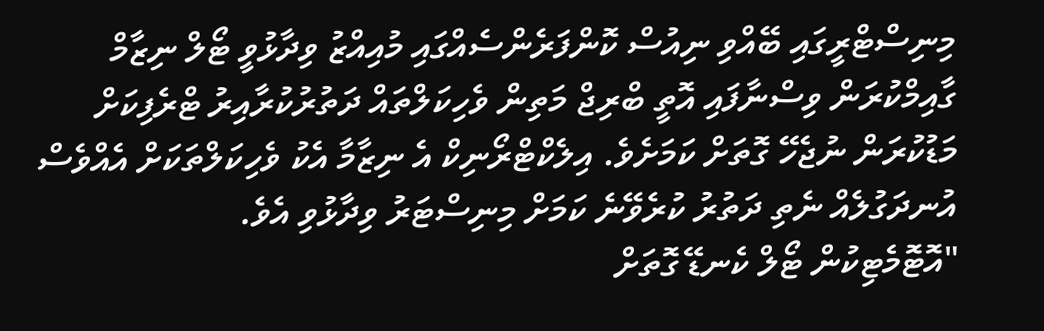މިނިސްޓްރީގައި ބޭއްވި ނިއުސް ކޮންފަރެންސެއްގައި މުއިއްޒު ވިދާޅުވީ ޓޯލް ނިޒާމް ގާއިމްކުރަން ވިސްނާފައި އޮތީ ބްރިޖް މަތިން ވެހިކަލްތައް ދަތުރުކުރާއިރު ޓްރެފިކަށް މަޑުކުރަން ނުޖެހޭ ގޮތަށް ކަމަށެވެ. އިލެކްޓްރޯނިކް އެ ނިޒާމާ އެކު ވެހިކަލްތަކަށް އެއްވެސް އުނދަގުލެއް ނެތި ދަތުރު ކުރެވޭނެ ކަމަށް މިނިސްޓަރު ވިދާޅުވި އެވެ.
"އޮޓޮމެޓިކުން ޓޯލް ކެނޑޭ ގޮތަށް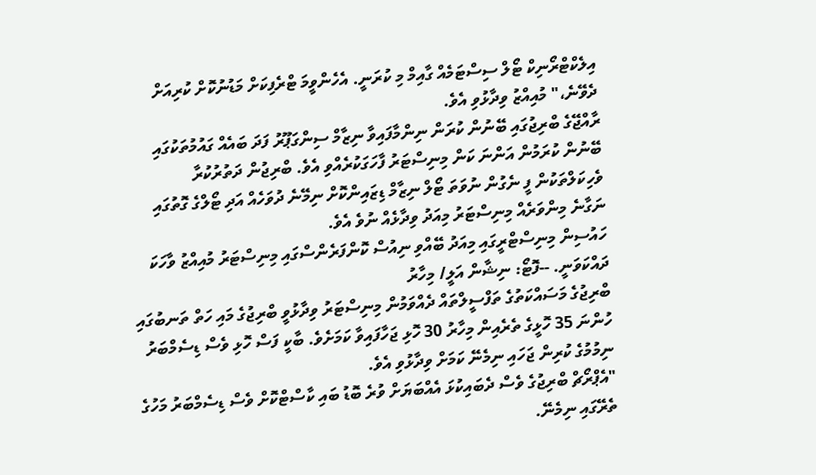އިލެކްޓްރޯނިކް ޓޯލް ސިސްޓަމެއް ގާއިމް މި ކުރަނީ. އެހެންވީމަ ޓްރެފިކަށް މަޑުނުކޮށް ކުރިއަށް ދެވޭނެ،" މުއިއްޒު ވިދާޅުވި އެވެ.
ރާއްޖޭގެ ބްރިޖުގައި ބޭނުން ކުރަން ނިންމާފައިވާ ނިޒާމް ސިންގަޕޫރު ފަދަ ބައެއް ގައުމުތަކުގައި ބޭނުން ކުރަމުން އަންނަ ކަން މިނިސްޓަރު ފާހަގަކުރެއްވި އެވެ. ބްރިޖުން ދަތުރުކުރާ ވެހިކަލްތަކުން ފީ ނެގުން ނުވަތަ ޓޯލް ނިޒާމް ޑިޒައިންކޮށް ނިމޭނެ ދުވަހެއް އަދި ޓޯލްގެ ގޮތުގައި ނަގާނެ މިންވަރެއް މިނިސްޓަރު މިއަދު ވިދާޅެއް ނުވެ އެވެ.
ހައުސިން މިނިސްޓްރީގައި މިއަދު ބޭއްވި ނިއުސް ކޮންފަރެންސްގައި މިނިސްޓަރު މުއިއްޒު ވާހަކަ ދައްކަވަނީ. --ފޮޓޯ: ނިޝާން އަލީ/ މިހާރު
ބްރިޖުގެ މަސައްކަތުގެ ތަފްސީލްތައް ދެއްވަމުން މިނިސްޓަރު ވިދާޅުވީ ބްރިޖުގެ މައި ހަތް ތަނބުގައި ހުންނަ 35 ހޮޅީގެ ތެރެއިން މިހާރު 30 ހޮޅި ޖަހާފައިވާ ކަމަށެވެ. ބާކީ ފަސް ހޮޅި ވެސް ޑިސެމްބަރު ނިމުމުގެ ކުރިން ޖަހައި ނިމެނޭ ކަމަށް ވިދާޅުވި އެވެ.
"އެޕްރޯޗް ބްރިޖުގެ ވެސް ދެބައިކުޅަ އެއްބަޔަށް ވުރެ ބޮޑު ބައި ކާސްޓްކޮށް ވެސް ޑިސެމްބަރު މަހުގެ ތެރޭގައި ނިމެނޭ.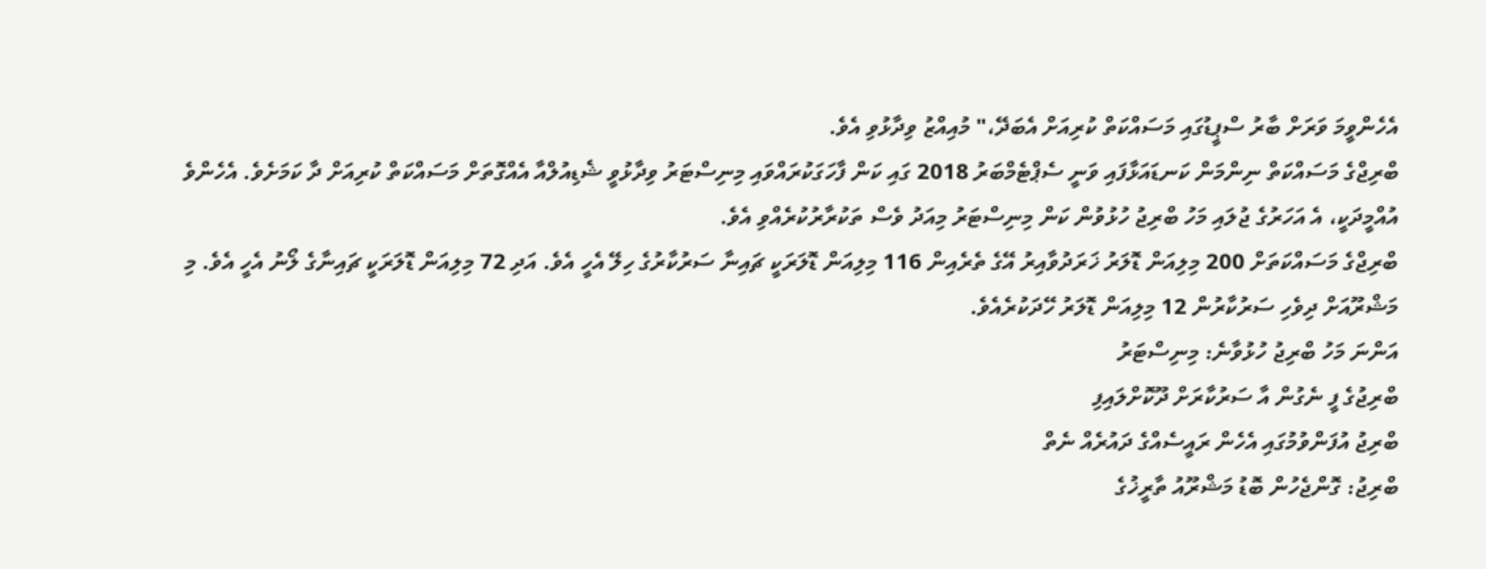އެހެންވީމަ ވަރަށް ބާރު ސްޕީޑުގައި މަސައްކަތް ކުރިއަށް އެބަދޭ،" މުއިއްޒު ވިދާޅުވި އެވެ.
ބްރިޖްގެ މަސައްކަތް ނިންމަން ކަނޑައަޅާފައި ވަނީ ސެޕްޓެމްބަރު 2018 ގައި ކަން ފާހަގަކުރައްވައި މިނިސްޓަރު ވިދާޅުވީ ޝެޑިއުލްއާ އެއްގޮތަށް މަސައްކަތް ކުރިއަށް ދާ ކަމަށެވެ. އެހެންވެ އުއްމީދަކީ، އެ އަހަރުގެ ޖުލައި މަހު ބްރިޖު ހުޅުވުން ކަން މިނިސްޓަރު މިއަދު ވެސް ތަކުރާރުކުރެއްވި އެވެ.
ބްރިޖްގެ މަސައްކަތަށް 200 މިލިއަން ޑޮލަރު ޚަރަދުވާއިރު އޭގެ ތެރެއިން 116 މިލިއަން ޑޮލަރަކީ ޗައިނާ ސަރުކާރުގެ ހިލޭ އެހީ އެވެ. އަދި 72 މިލިއަން ޑޮލަރަކީ ޗައިނާގެ ލޯނު އެހީ އެވެ. މި މަޝްރޫއަށް ދިވެހި ސަރުކާރުން 12 މިލިއަން ޑޮލަރު ހޭދަކުރެއެވެ.
އަންނަ މަހު ބްރިޖު ހުޅުވާނެ: މިނިސްޓަރު
ބްރިޖުގެ ފީ ނެގުން އާ ސަރުކާރަށް ދޫކޮށްލައިފި
ބްރިޖު އުފަންވުމުގައި އެހެން ރައީސެއްގެ ދައުރެއް ނެތް
ބްރިޖު: ގޮންޖެހުން ބޮޑު މަޝްރޫއު ތާރީޚުގެ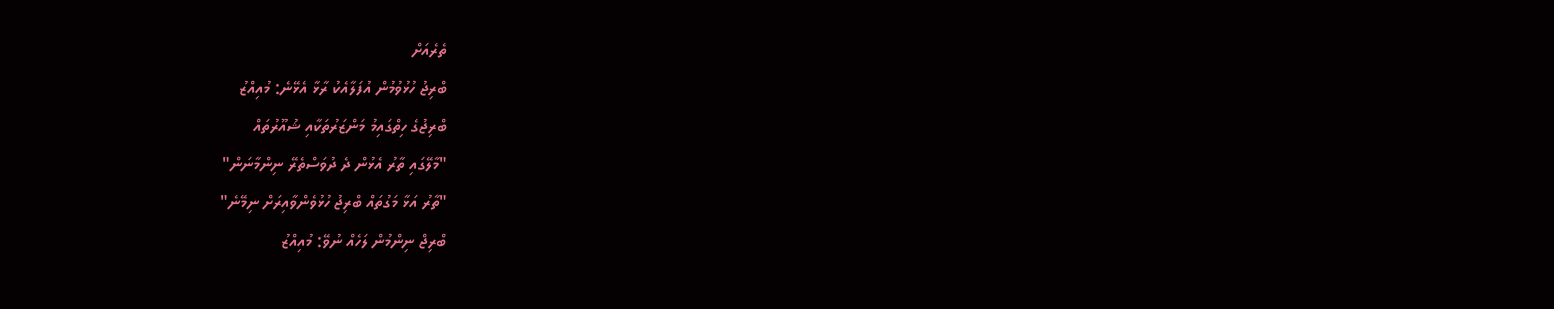ތެރެއަށް
ބްރިޖު ހުޅުވުމުން އުފަލާއެކު ރާޅާ އެޅޭނެ: މުއިއްޒު
ބްރިޖުގެ ހިތްގައިމު މަންޒަރުތަކާއި ޝުއޫރުތައް
"މާލޭގައި ތާރު އެޅުން ދެ ދުވަސްތެރޭ ނިންމާނަން"
"ތާރު އަޅާ މަގުތައް ބްރިޖު ހުޅުވެންވާއިރަށް ނިމޭނެ"
ބްރިޖް ނިންމުން ލަހެއް ނުވޭ: މުއިއްޒު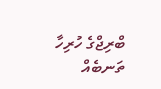ބްރިޖްގެ ހުރިހާ ތަނބެއް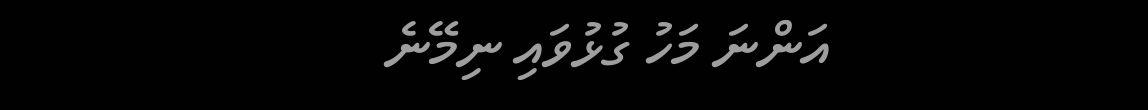އަންނަ މަހު ގުޅުވައި ނިމޭނެ